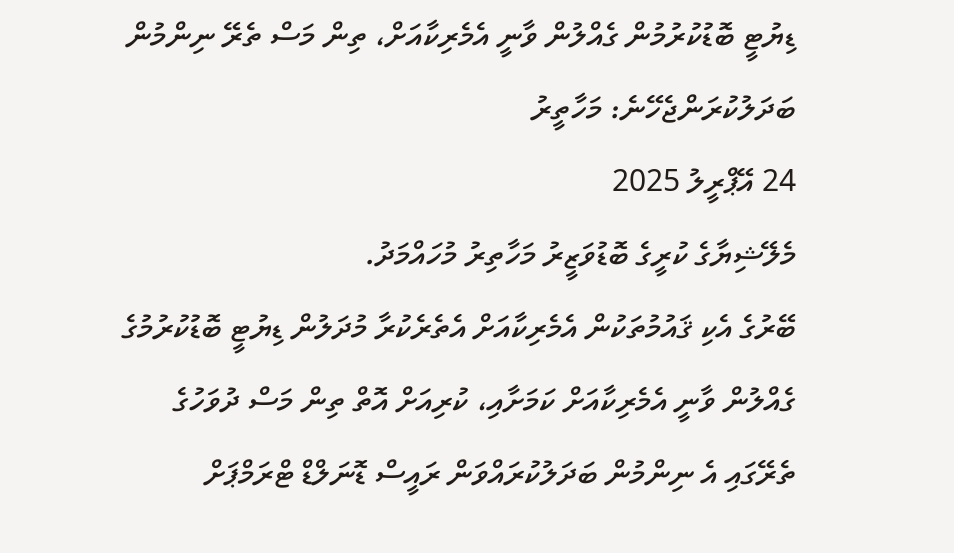ޑިޔުޓީ ބޮޑުކުރުމުން ގެއްލުން ވާނީ އެމެރިކާއަށް، ތިން މަސް ތެރޭ ނިންމުން ބަދަލުކުރަންޖެހޭނެ: މަހާތީރު
24 އޭޕްރީލު 2025
މެލޭޝިޔާގެ ކުރީގެ ބޮޑުވަޒީރު މަހާތިރު މުހައްމަދު.
ބޭރުގެ އެކި ޤައުމުތަކުން އެމެރިކާއަށް އެތެރެކުރާ މުދަލުން ޑިޔުޓީ ބޮޑުކުރުމުގެ ގެއްލުން ވާނީ އެމެރިކާއަށް ކަމަށާއި، ކުރިއަށް އޮތް ތިން މަސް ދުވަހުގެ ތެރޭގައި އެ ނިންމުން ބަދަލުކުރައްވަން ރައީސް ޑޮނަލްޑް ޓްރަމްޕަށް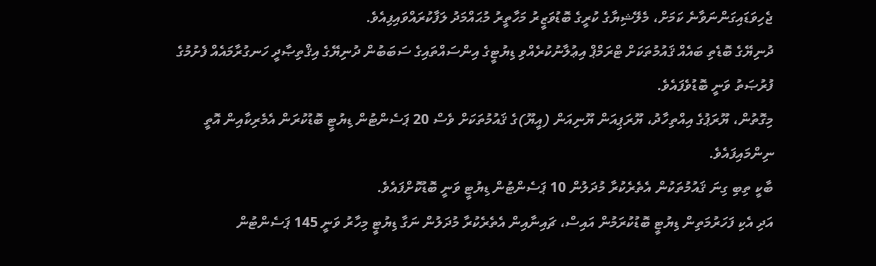ޖެހިވަޑައިގަންނަވާނެ ކަމަށް، މެލޭޝިޔާގެ ކުރީގެ ބޮޑުވަޒީރު މަހާތީރު މުޙައްމަދު ލަފާކުރައްވައިފިއެވެ.
ދުނިޔޭގެ ބޮޑެތި ބައެއް ޤައުމުތަކަށް ޓްރަމްޕް އިޢުލާނުކުރެއްވި ޑިޔުޓީގެ އިންސައްތައިގެ ސަބަބުން ދުނިޔޭގެ އިޤްތިޞާދީ ހަނގުރާމައެއް ފެށުމުގެ ފުރުޞަތު ވަނީ ބޮޑުވެފައެވެ.
މިގޮތުން، ޔޫރަޕުގެ އިއްތިހާދު، ޔޫރަޕިއަން ޔޫނިއަން (އީޔޫ)ގެ ޤައުމުތަކަށް ވެސް 20 ޕަސެންޓުން ޑިޔުޓީ ބޮޑުކުރަން އެމެރިކާއިން އޮތީ ނިންމައިފައެވެ.
ބާކީ ތިބި ގިނަ ޤައުމުތަކުން އެތެރެކުރާ މުދަލުން 10 ޕަސެންޓުން ޑިޔުޓީ ވަނީ ބޮޑުކޮށްފައެވެ.
އަދި އެކި ފަހަރުމަތިން ޑިޔުޓީ ބޮޑުކުރަމުން އައިސް، ޗައިނާއިން އެތެރެކުރާ މުދަލުން ނަގާ ޑިޔުޓީ މިހާރު ވަނީ 145 ޕަސެންޓުން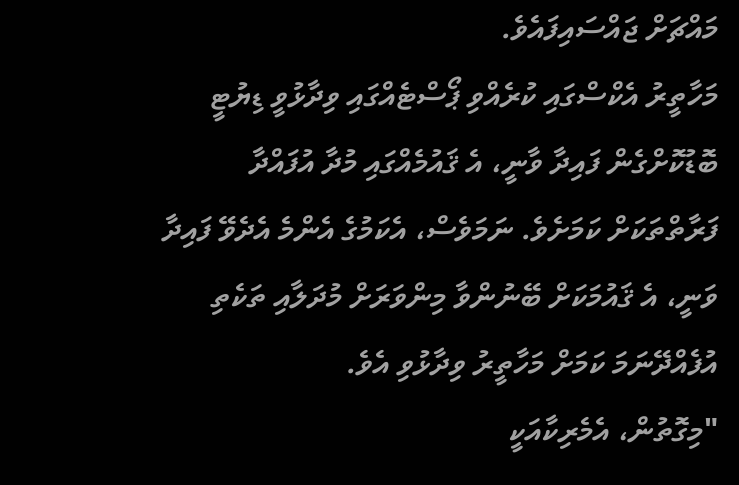މައްޗަށް ޖައްސައިފައެވެ.
މަހާތީރު އެކްސްގައި ކުރެއްވި ޕޯސްޓެއްގައި ވިދާޅުވީ ޑިޔުޓީ ބޮޑުކޮށްގެން ފައިދާ ވާނީ، އެ ޤައުމެއްގައި މުދާ އުފައްދާ ފަރާތްތަކަށް ކަމަށެވެ. ނަމަވެސް، އެކަމުގެ އެންމެ އެދެވޭ ފައިދާ ވަނީ، އެ ޤައުމަކަށް ބޭނުންވާ މިންވަރަށް މުދަލާއި ތަކެތި އުފެއްދޭނަމަ ކަމަށް މަހާތީރު ވިދާޅުވި އެވެ.
"މިގޮތުން، އެމެރިކާއަކީ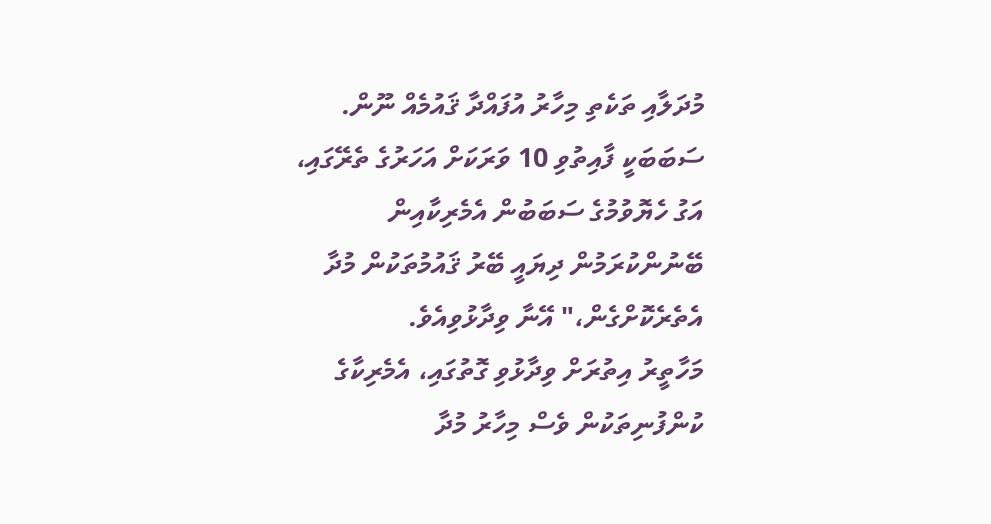މުދަލާއި ތަކެތި މިހާރު އުފައްދާ ޤައުމެއް ނޫން. ސަބަބަކީ ފާއިތުވި 10 ވަރަކަށް އަހަރުގެ ތެރޭގައި، އަގު ހެޔޮވުމުގެ ސަބަބުން އެމެރިކާއިން ބޭނުންކުރަމުން ދިޔައީ ބޭރު ޤައުމުތަކުން މުދާ އެތެރެކޮށްގެން،" އޭނާ ވިދާޅުވިއެވެ.
މަހާތީރު އިތުރަށް ވިދާޅުވި ގޮތުގައި، އެމެރިކާގެ ކުންފުނިތަކުން ވެސް މިހާރު މުދާ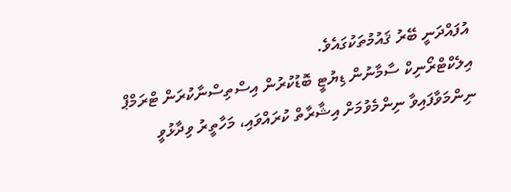އުފައްދަނީ ބޭރު ޤައުމުތަކުގައެވެ.
އިލެކްޓްރޯނިކް ސާމާނުން ޑިޔުޓީ ބޮޑުކުރުން އިސްތިސްނާކުރަން ޓްރަމްޕް ނިންމަވާފައިވާ ނިންމެވުމަށް އިޝާރާތް ކުރައްވައި، މަހާތީރު ވިދާޅުވީ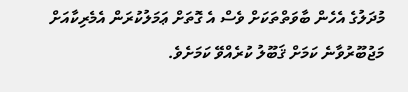މުދަލުގެ އެހެން ބާވަތްތަކަށް ވެސް އެ ގޮތަށް ޢަމަލުކުރަން އެމެރިކާއަށް މަޖުބޫރުވާނެ ކަމަށް ޤަބޫލު ކުރެއްވޭ ކަމަށެވެ.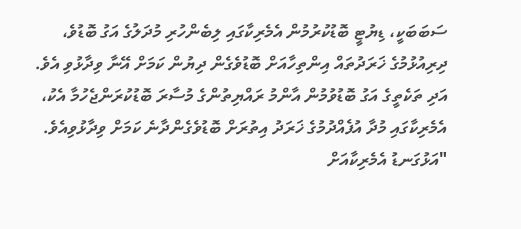ސަބަބަކީ، ޑިޔުޓީ ބޮޑުކުރުމުން އެމެރިކާގައި ލިބެންހުރި މުދަލުގެ އަގު ބޮޑުވެ، ދިރިއުޅުމުގެ ޚަރަދުތައް އިންތިހާއަށް ބޮޑުވެގެން ދިޔުން ކަމަށް އޭނާ ވިދާޅުވި އެވެ.
އަދި ތަކެތީގެ އަގު ބޮޑުވުމުން އާންމު ރައްޔިތުންގެ މުސާރަ ބޮޑުކުރަންޖެހުމާ އެކު، އެމެރިކާގައި މުދާ އުފެއްދުމުގެ ޚަރަދު އިތުރަށް ބޮޑުވެގެންދާނެ ކަމަށް ވިދާޅުވިއެވެ.
"އަޅުގަނޑު އެމެރިކާއަށް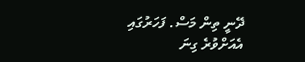ދޭނީ ތިން މަސް. ފަހަރުގައި އެއަށްވުރެ ގިނަ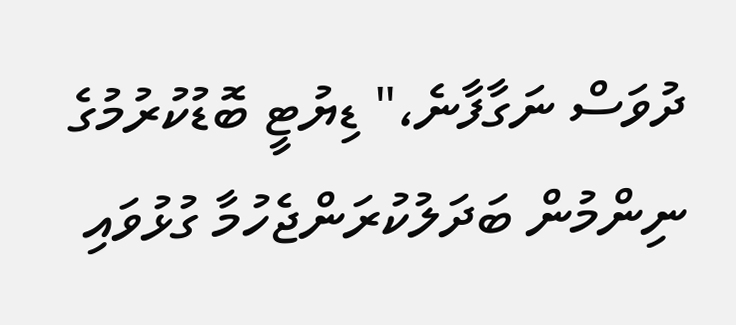ދުވަސް ނަގާފާނެ،" ޑިޔުޓީ ބޮޑުކުރުމުގެ ނިންމުން ބަދަލުކުރަންޖެހުމާ ގުޅުވައި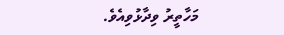މަހާތީރު ވިދާޅުވިއެވެ.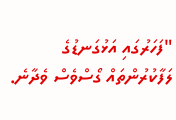"ފަހަރުގައި އަޅުގަނޑުގެ ލަފާކުރުންތައް ގޯސްވެސް ވެދާނެ.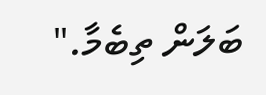ބަލަން ތިބެމާ."